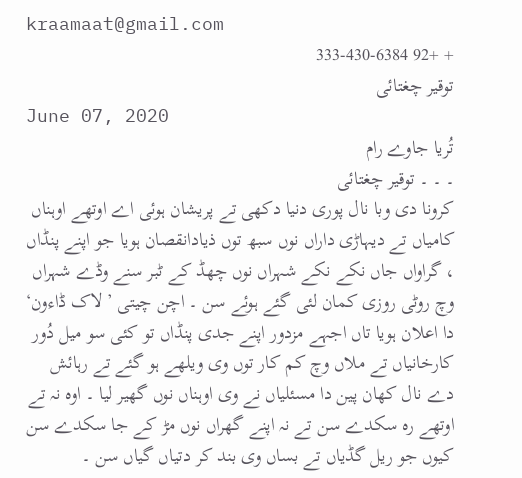kraamaat@gmail.com
+ +92 333-430-6384
توقیر چغتائی
June 07, 2020
تُریا جاوے رام
۔ ۔ ۔ توقیر چغتائی
کرونا دی وبا نال پوری دنیا دکھی تے پریشان ہوئی اے اوتھے اوہناں کامیاں تے دیہاڑی داراں نوں سبھ توں ذیادانقصان ہویا جو اپنے پنڈاں ، گراواں جاں نکے نکے شہراں نوں چھڈ کے ٹبر سنے وڈے شہراں وچ روٹی روزی کمان لئی گئے ہوئے سن ۔ اچن چیتی ’ لاک ڈاءون‘ دا اعلان ہویا تاں اجہے مزدور اپنے جدی پنڈاں تو کئی سو میل دُور کارخانیاں تے ملاں وچ کم کار توں وی ویلھے ہو گئے تے رہائش دے نال کھان پین دا مسئلیاں نے وی اوہناں نوں گھیر لیا ۔ اوہ نہ تے اوتھے رہ سکدے سن تے نہ اپنے گھراں نوں مڑ کے جا سکدے سن کیوں جو ریل گڈیاں تے بساں وی بند کر دتیاں گیاں سن ۔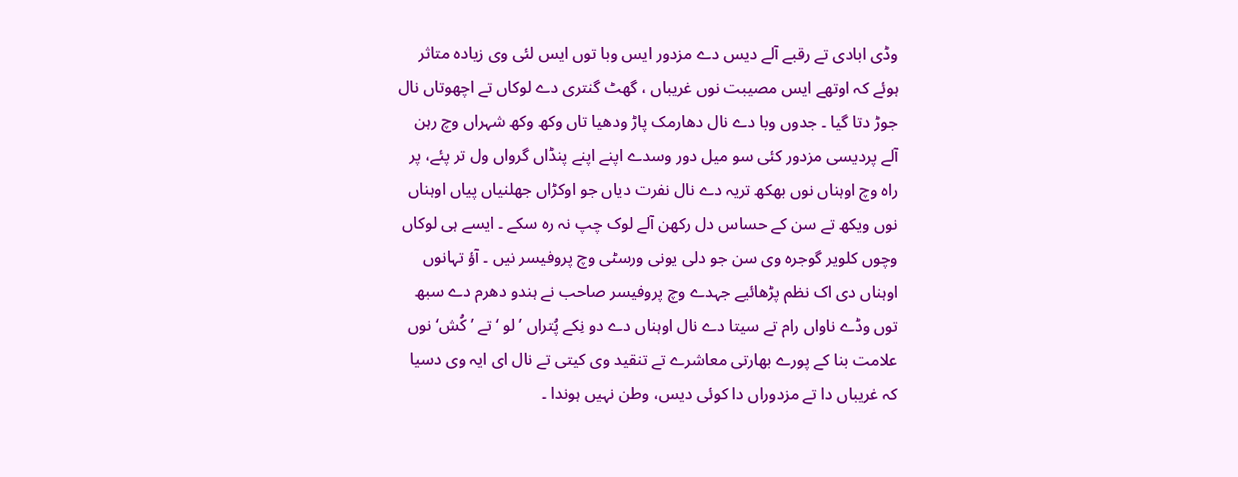وڈی ابادی تے رقبے آلے دیس دے مزدور ایس وبا توں ایس لئی وی زیادہ متاثر ہوئے کہ اوتھے ایس مصیبت نوں غریباں ، گھٹ گنتری دے لوکاں تے اچھوتاں نال جوڑ دتا گیا ۔ جدوں وبا دے نال دھارمک پاڑ ودھیا تاں وکھ وکھ شہراں وچ رہن آلے پردیسی مزدور کئی سو میل دور وسدے اپنے اپنے پنڈاں گرواں ول تر پئے، پر راہ وچ اوہناں نوں بھکھ تریہ دے نال نفرت دیاں جو اوکڑاں جھلنیاں پیاں اوہناں نوں ویکھ تے سن کے حساس دل رکھن آلے لوک چپ نہ رہ سکے ۔ ایسے ہی لوکاں وچوں کلویر گوجرہ وی سن جو دلی یونی ورسٹی وچ پروفیسر نیں ۔ آؤ تہانوں اوہناں دی اک نظم پڑھائیے جہدے وچ پروفیسر صاحب نے ہندو دھرم دے سبھ توں وڈے ناواں رام تے سیتا دے نال اوہناں دے دو نِکے پُتراں ’ لو ‘ تے ’ کُش‘ نوں علامت بنا کے پورے بھارتی معاشرے تے تنقید وی کیتی تے نال ای ایہ وی دسیا کہ غریباں دا تے مزدوراں دا کوئی دیس، وطن نہیں ہوندا ۔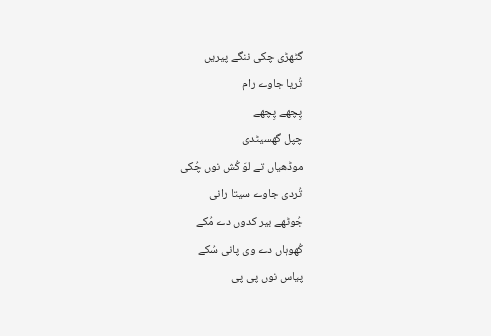گٹھڑی چکی ننگے پیریں
تُریا جاوے رام
پِچھے پِچھے
چپل گھسیٹدی
موڈھیاں تے لوَ کُش نوں چُکی
تُردی جاوے سیتا رانی
جُوٹھے بیر کدوں دے مُکے
کُھوہاں دے وی پانی سُکے
پیاس نوں پی پی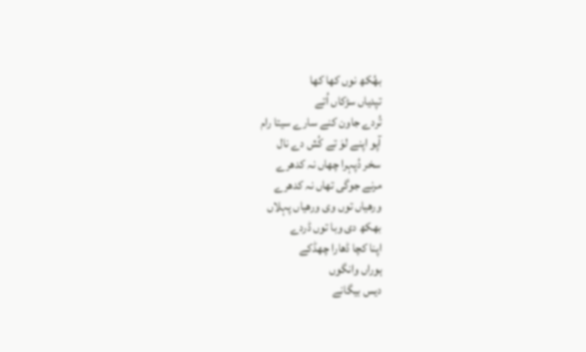بھُکھ نوں کھا کھا
تپدیاں سڑکاں اُتے
تُردے جاون کنے سارے سیتا رام
آپو اپنے لوَ تے کُش دے نال
سخر دُپہرا چھاں نہ کدھرے
مرنے جوگی تھاں نہ کدھرے
ورھیاں توں وی ورھیاں پہلاں
بھکھ دی وبا توں ڈردے
اپنا کچا ڈھارا چھڈکے
ہوراں وانگوں
دیس بیگانے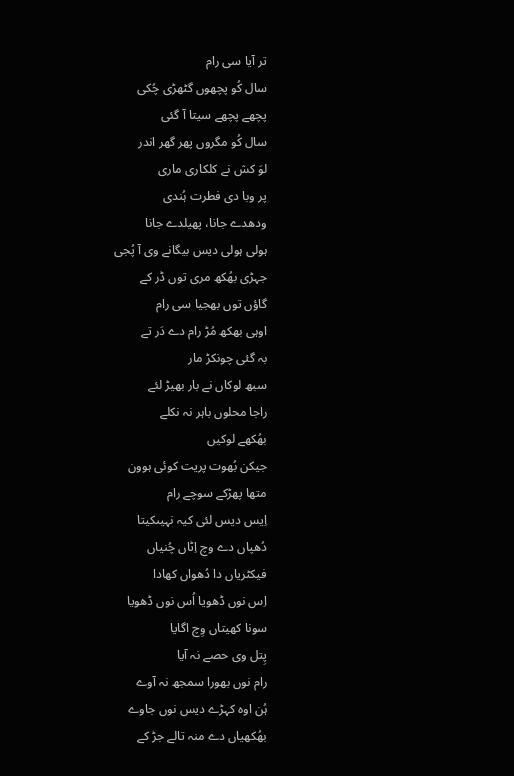تر آیا سی رام
سال کُو پچھوں گٹھڑی چُکی
پچھے پچھے سیتا آ گئی
سال کُو مگروں پھر گھر اندر
لوَ کش نے کلکاری ماری
پر وبا دی فطرت ہُندی
ودھدے جانا، پھیلدے جانا
ہولی ہولی دیس بیگانے وی آ پُجی
جہڑی بھُکھ مری توں ڈر کے
گاؤں توں بھجیا سی رام
اوہی بھکھ مُڑ رام دے دَر تے
بہ گئی چونکڑ مار
سبھ لوکاں نے بار بھیڑ لئے
راجا محلوں باہر نہ نکلے
بھُکھے لوکیں
جیکن بُھوت پریت کوئی ہوون
متھا پھڑکے سوچے رام
اِیس دیس لئی کیہ نہیںکیتا
دُھپاں دے وچ اِٹاں چُنیاں
فیکٹریاں دا دُھواں کھادا
اِس نوں ڈھویا اُس نوں ڈھویا
سونا کھیتاں وِچ اگایا
پِتل وی حصے نہ آیا
رام نوں بھورا سمجھ نہ آوے
ہُن اوہ کہڑے دیس نوں جاوے
بھُکھیاں دے منہ تالے جڑ کے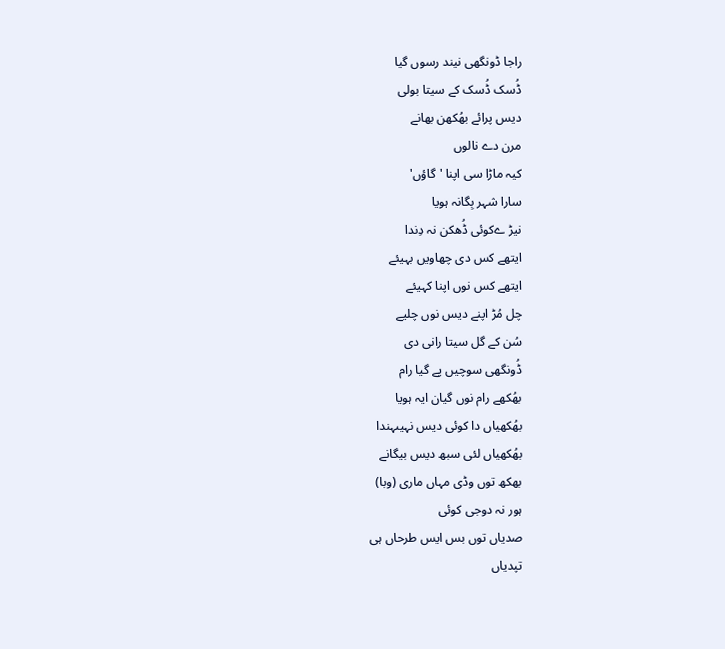راجا ڈونگھی نیند رسوں گیا
ڈُسک ڈُسک کے سیتا بولی
دیس پرائے بھُکھن بھانے
مرن دے نالوں
کیہ ماڑا سی اپنا 'گاؤں'
سارا شہر بِگانہ ہویا
نیڑ ےکوئی ڈُھکن نہ دِندا
ایتھے کس دی چھاویں بہیئے
ایتھے کس نوں اپنا کہیئے
چل مُڑ اپنے دیس نوں چلیے
سُن کے گل سیتا رانی دی
ڈُونگھی سوچیں پے گیا رام
بھُکھے رام نوں گیان ایہ ہویا
بھُکھیاں دا کوئی دیس نہیںہندا
بھُکھیاں لئی سبھ دیس بیگانے
بھکھ توں وڈی مہاں ماری (وبا)
ہور نہ دوجی کوئی
صدیاں توں بس ایس طرحاں ہی
تپدیاں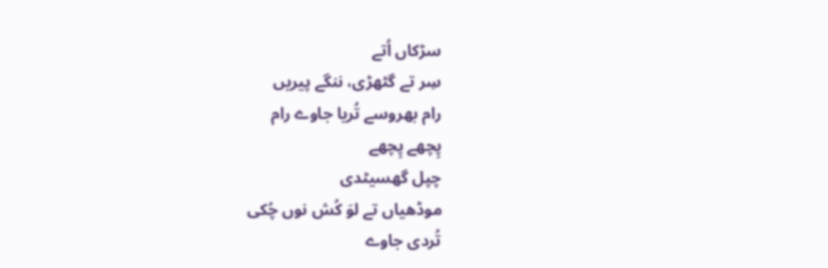سڑکاں اُتے
سِر تے گٹھڑی، ننگے پیریں
رام بھروسے تُریا جاوے رام
پِچھے پِچھے
چپل گھسیٹدی
موڈھیاں تے لوَ کُش نوں چُکی
تُردی جاوے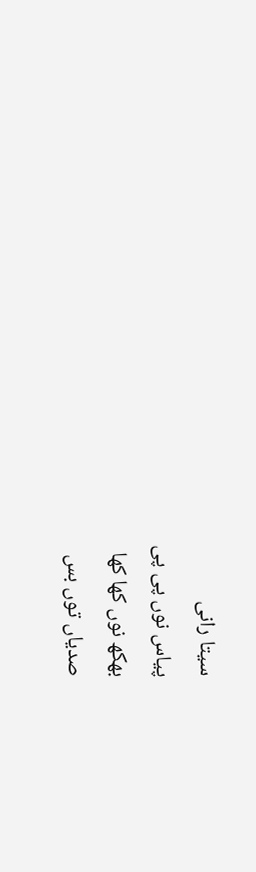سیتا رانی
پیاس نوں پی پی
بھکھ نوں کھا کھا
صدیاں توں بس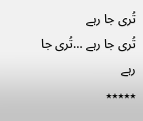تُری جا رہے
تُری جا رہے …تُری جا رہے
٭٭٭٭٭